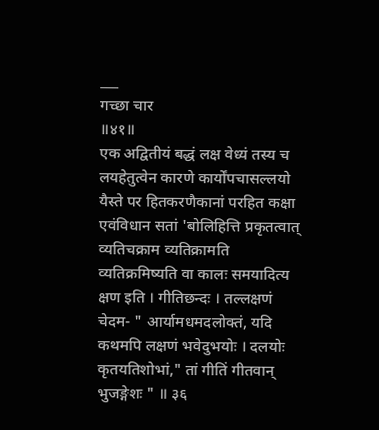___
गच्छा चार
॥४१॥
एक अद्वितीयं बद्धं लक्ष वेध्यं तस्य च लयहेतुत्वेन कारणे कार्योंपचासल्लयो यैस्ते पर हितकरणैकानां परहित कक्षा एवंविधान सतां 'बोलिहित्ति प्रकृतत्वात् व्यतिचक्राम व्यतिक्रामति व्यतिक्रमिष्यति वा कालः समयादित्य क्षण इति । गीतिछन्दः । तल्लक्षणं चेदम- " आर्यामधमदलोक्तं, यदि कथमपि लक्षणं भवेदुभयोः । दलयोः कृतयतिशोभां," तां गीतिं गीतवान् भुजङ्गेशः " ॥ ३६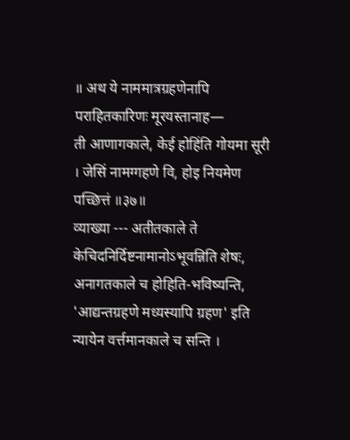॥ अथ ये नाममात्रग्रहणेनापि पराहितकारिणः मूरयस्तानाह—
ती आणागकाले, केई होहिंति गोयमा सूरी । जेसिं नामग्गहणे वि, होइ नियमेण पच्छित्तं ॥३७॥
व्याख्या --- अतीतकाले ते केचिदनिर्दिष्टनामानोऽभूवन्निति शेषः, अनागतकाले च होहिति-भविष्यन्ति, 'आद्यन्तग्रहणे मध्यस्यापि ग्रहण' इति न्यायेन वर्त्तमानकाले च सन्ति ।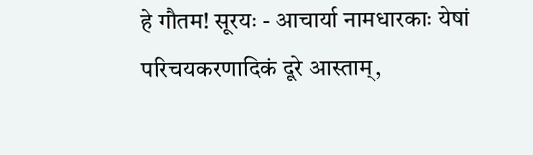हे गौतम! सूरयः - आचार्या नामधारकाः येषां परिचयकरणादिकं दूरे आस्ताम्,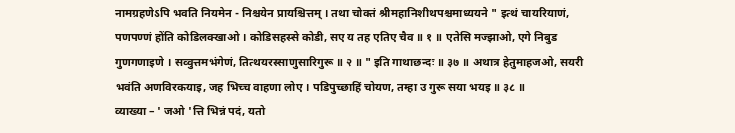नामग्रहणेऽपि भवति नियमेन - निश्चयेन प्रायश्चित्तम् । तथा चोक्तं श्रीमहानिशीथपश्चमाध्ययने " इत्थं चायरियाणं, पणपण्णं होंति कोडिलक्खाओ । कोडिसहस्से कोडी, सए य तह एतिए चैव ॥ १ ॥ एतेसि मज्झाओ, एगे निबुड गुणगणाइणे । सव्वुत्तमभंगेणं, तित्थयरस्साणुसारिगुरू ॥ २ ॥ " इति गाथाछन्दः ॥ ३७ ॥ अथात्र हेतुमाहजओ, सयरी भवंति अणविरकयाइ, जह भिच्च वाहणा लोए । पडिपुच्छाहिं चोयण, तम्हा उ गुरू सया भयइ ॥ ३८ ॥
व्याख्या – ' जओ 'त्ति भिन्नं पदं, यतो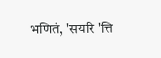भणितं, 'सयरि 'त्ति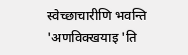स्वेच्छाचारीणि भवन्ति 'अणविक्खयाइ 'ति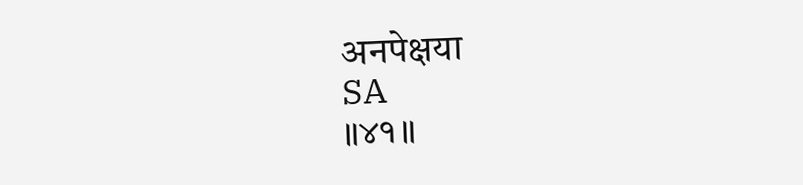अनपेक्षया
SA
॥४१॥